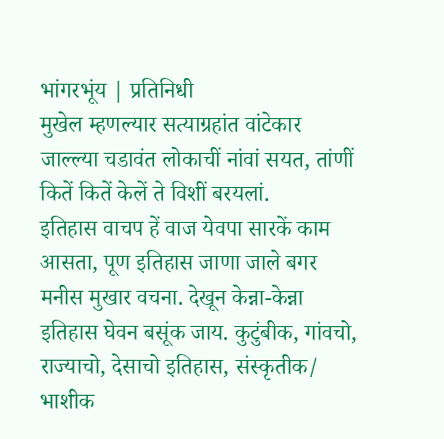भांगरभूंय | प्रतिनिधी
मुखेल म्हणल्यार सत्याग्रहांत वांटेकार जाल्ल्या चडावंत लोकाचीं नांवां सयत, तांणीं कितें कितें केलें ते विशीं बरयलां.
इतिहास वाचप हें वाज येवपा सारकें काम आसता, पूण इतिहास जाणा जाले बगर मनीस मुखार वचना. देखून केन्ना-केन्ना इतिहास घेवन बसूंक जाय. कुटुंबीक, गांवचो, राज्याचो, देसाचो इतिहास, संस्कृतीक/ भाशीक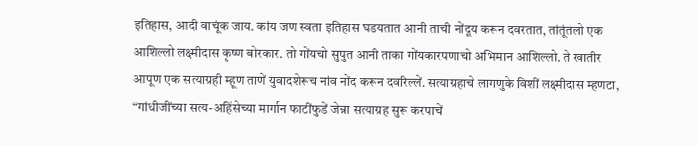इतिहास, आदी वाचूंक जाय. कांय जण स्वता इतिहास घडयतात आनी ताची नोंदूय करून दवरतात, तांतूंतलो एक आशिल्लो लक्ष्मीदास कृष्ण बोरकार. तो गोंयचो सुपुत आनी ताका गोंयकारपणाचो अभिमान आशिल्लो. ते खातीर आपूण एक सत्याग्रही म्हूण ताणें युवादशेरूच नांव नोंद करून दवरिल्लें. सत्याग्रहाचे लागणुके विशीं लक्ष्मीदास म्हणटा, “गांधीजींच्या सत्य-अहिंसेच्या मार्गान फाटींफुडें जेन्ना सत्याग्रह सुरू करपाचें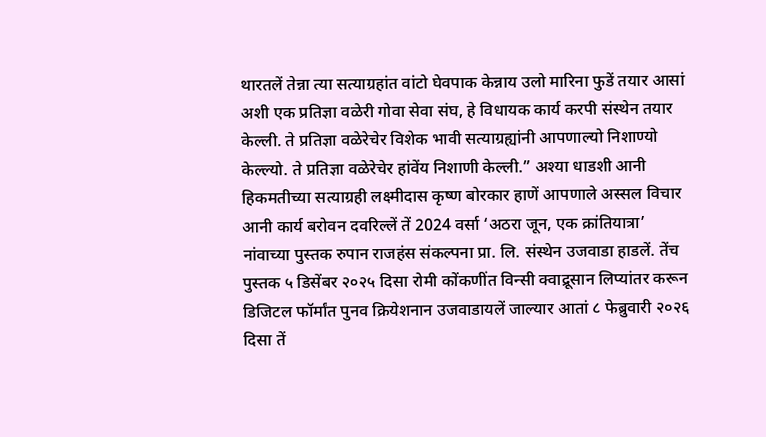थारतलें तेन्ना त्या सत्याग्रहांत वांटो घेवपाक केन्नाय उलो मारिना फुडें तयार आसां अशी एक प्रतिज्ञा वळेरी गोवा सेवा संघ, हे विधायक कार्य करपी संस्थेन तयार केल्ली. ते प्रतिज्ञा वळेरेचेर विशेक भावी सत्याग्रह्यांनी आपणाल्यो निशाण्यो केल्ल्यो. ते प्रतिज्ञा वळेरेचेर हांवेंय निशाणी केल्ली.” अश्या धाडशी आनी हिकमतीच्या सत्याग्रही लक्ष्मीदास कृष्ण बोरकार हाणें आपणाले अस्सल विचार आनी कार्य बरोवन दवरिल्लें तें 2024 वर्सा ‘अठरा जून, एक क्रांतियात्रा’ नांवाच्या पुस्तक रुपान राजहंस संकल्पना प्रा. लि. संस्थेन उजवाडा हाडलें. तेंच पुस्तक ५ डिसेंबर २०२५ दिसा रोमी कोंकणींत विन्सी क्वाद्रूसान लिप्यांतर करून डिजिटल फॉर्मांत पुनव क्रियेशनान उजवाडायलें जाल्यार आतां ८ फेब्रुवारी २०२६ दिसा तें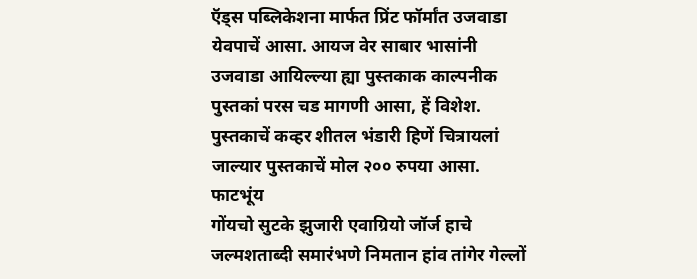ऍड्स पब्लिकेशना मार्फत प्रिंट फॉर्मांत उजवाडा येवपाचें आसा. आयज वेर साबार भासांनी उजवाडा आयिल्ल्या ह्या पुस्तकाक काल्पनीक पुस्तकां परस चड मागणी आसा, हें विशेश. पुस्तकाचें कव्हर शीतल भंडारी हिणें चित्रायलां जाल्यार पुस्तकाचें मोल २०० रुपया आसा.
फाटभूंय
गोंयचो सुटके झुजारी एवाग्रियो जॉर्ज हाचे जल्मशताब्दी समारंभणे निमतान हांव तांगेर गेल्लों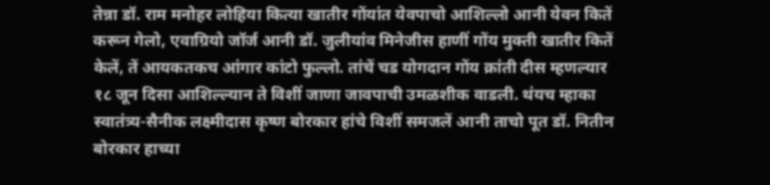तेन्ना डॉ. राम मनोहर लोहिया कित्या खातीर गोंयांत येवपाचो आशिल्लो आनी येवन कितें करून गेलो, एवाग्रियो जॉर्ज आनी डॉ. जुलीयांव मिनेजीस हाणीं गोंय मुक्ती खातीर कितें केलें, तें आयकतकच आंगार कांटो फुल्लो. तांचें चड योगदान गोंय क्रांती दीस म्हणल्यार १८ जून दिसा आशिल्ल्यान ते विशीं जाणा जावपाची उमळशीक वाडली. थंयच म्हाका स्वातंत्र्य-सैनीक लक्ष्मीदास कृष्ण बोरकार हांचे विशीं समजलें आनी ताचो पूत डॉ. नितीन बोरकार हाच्या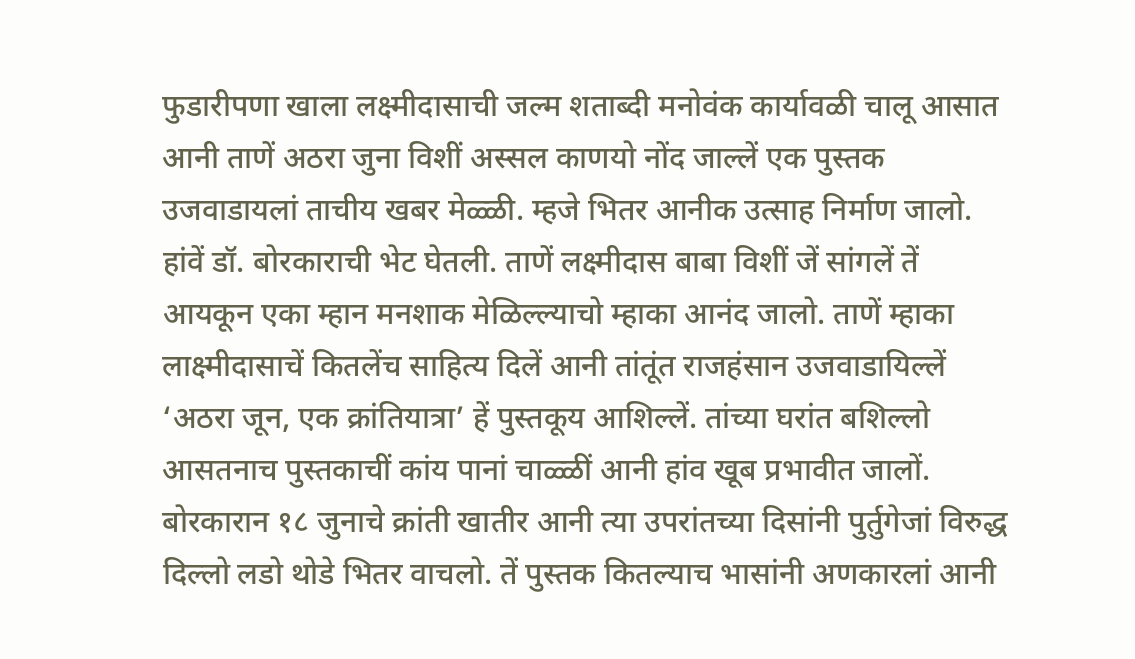फुडारीपणा खाला लक्ष्मीदासाची जल्म शताब्दी मनोवंक कार्यावळी चालू आसात आनी ताणें अठरा जुना विशीं अस्सल काणयो नोंद जाल्लें एक पुस्तक उजवाडायलां ताचीय खबर मेळ्ळी. म्हजे भितर आनीक उत्साह निर्माण जालो. हांवें डॉ. बोरकाराची भेट घेतली. ताणें लक्ष्मीदास बाबा विशीं जें सांगलें तें आयकून एका म्हान मनशाक मेळिल्ल्याचो म्हाका आनंद जालो. ताणें म्हाका लाक्ष्मीदासाचें कितलेंच साहित्य दिलें आनी तांतूंत राजहंसान उजवाडायिल्लें ‘अठरा जून, एक क्रांतियात्रा’ हें पुस्तकूय आशिल्लें. तांच्या घरांत बशिल्लो आसतनाच पुस्तकाचीं कांय पानां चाळ्ळीं आनी हांव खूब प्रभावीत जालों. बोरकारान १८ जुनाचे क्रांती खातीर आनी त्या उपरांतच्या दिसांनी पुर्तुगेजां विरुद्ध दिल्लो लडो थोडे भितर वाचलो. तें पुस्तक कितल्याच भासांनी अणकारलां आनी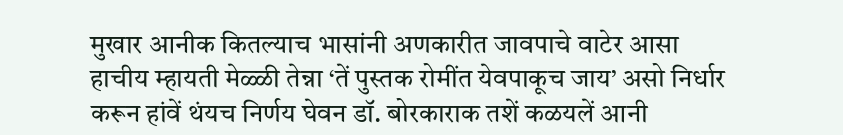मुखार आनीक कितल्याच भासांनी अणकारीत जावपाचे वाटेर आसा हाचीय म्हायती मेळ्ळी तेन्ना ‘तें पुस्तक रोमींत येवपाकूच जाय’ असो निर्धार करून हांवें थंयच निर्णय घेवन डॉ. बोरकाराक तशें कळयलें आनी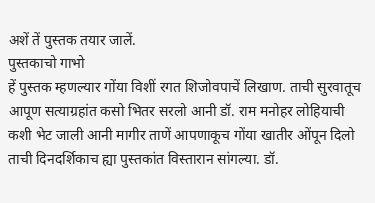अशें तें पुस्तक तयार जालें.
पुस्तकाचो गाभो
हें पुस्तक म्हणल्यार गोंया विशीं रगत शिजोवपाचें लिखाण. ताची सुरवातूच आपूण सत्याग्रहांत कसो भितर सरलो आनी डॉ. राम मनोहर लोहियाची कशी भेट जाली आनी मागीर ताणें आपणाकूच गोंया खातीर ओंपून दिलो ताची दिनदर्शिकाच ह्या पुस्तकांत विस्तारान सांगल्या. डॉ.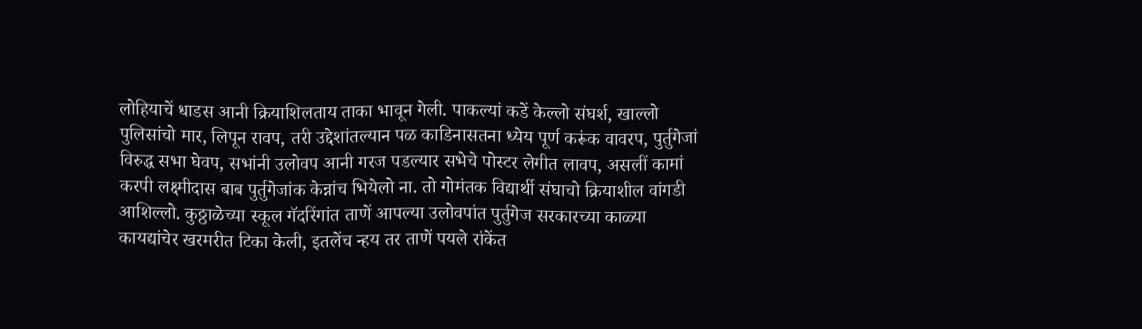लोहियाचें धाडस आनी क्रियाशिलताय ताका भावून गेली. पाकल्यां कडें केल्लो संघर्श, खाल्लो पुलिसांचो मार, लिपून रावप, तरी उद्देशांतल्यान पळ काडिनासतना ध्येय पूर्ण करूंक वावरप, पुर्तुगेजां विरुद्ध सभा घेवप, सभांनी उलोवप आनी गरज पडल्यार सभेचे पोस्टर लेगीत लावप, असलीं कामां करपी लक्ष्मीदास बाब पुर्तुगेजांक केन्नांच भियेलो ना. तो गोमंतक विद्यार्थी संघाचो क्रियाशील वांगडी आशिल्लो. कुठ्ठाळेच्या स्कूल गॅदरिंगांत ताणें आपल्या उलोवपांत पुर्तुगेज सरकारच्या काळ्या कायद्यांचेर खरमरीत टिका केली, इतलेंच न्हय तर ताणें पयले रांकेंत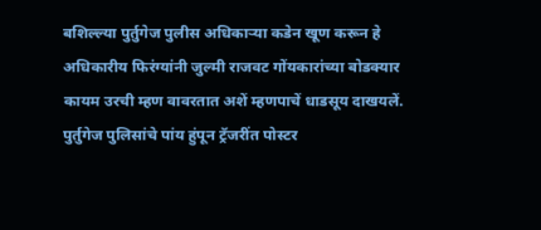बशिल्ल्या पुर्तुगेज पुलीस अधिकाऱ्या कडेन खूण करून हे अधिकारीय फिरंग्यांनी जुल्मी राजवट गोंयकारांच्या बोडक्यार कायम उरची म्हण वावरतात अशें म्हणपाचें धाडसूय दाखयलें. पुर्तुगेज पुलिसांचे पांय हुंपून ट्रॅजरींत पोस्टर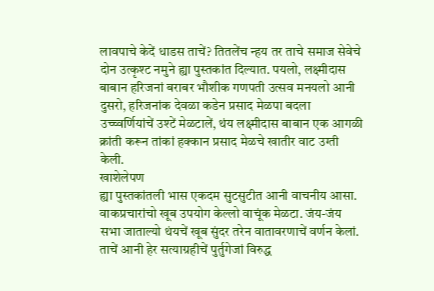लावपाचे केदें धाडस ताचें? तितलेंच न्हय तर ताचे समाज सेवेचे दोन उत्कृश्ट नमुने ह्या पुस्तकांत दिल्यात. पयलो, लक्ष्मीदास बाबान हरिजनां बराबर भौशीक गणपती उत्सव मनयलो आनी दुसरो, हरिजनांक देवळा कडेन प्रसाद मेळपा बदला उच्च्वर्णियांचें उश्टें मेळटालें, थंय लक्ष्मीदास बाबान एक आगळी क्रांती करून तांकां हक्कान प्रसाद मेळचे खातीर वाट उग्ती केली.
खाशेलेपण
ह्या पुस्तकांतली भास एकदम सुटसुटीत आनी वाचनीय आसा. वाकप्रचारांचो खूब उपयोग केल्लो वाचूंक मेळटा. जंय-जंय सभा जाताल्यो थंयचें खूब सुंदर तरेन वातावरणाचें वर्णन केलां. ताचें आनी हेर सत्याग्रहीचें पुर्तुगेजां विरुद्ध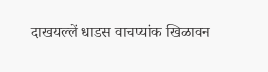दाखयल्लें धाडस वाचप्यांक खिळावन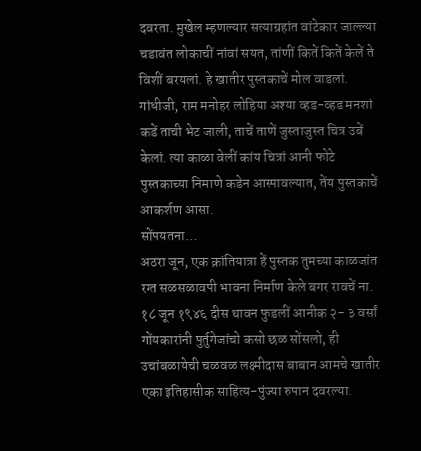दवरता. मुखेल म्हणल्यार सत्याग्रहांत वांटेकार जाल्ल्या चडावंत लोकाचीं नांवां सयत, तांणीं कितें कितें केलें ते विशीं बरयलां. हे खातीर पुस्तकाचें मोल वाडलां. गांधीजी, राम मनोहर लोहिया अश्या व्हड-व्हड मनशां कडें ताची भेट जाली, ताचें ताणें जुस्ताजुस्त चित्र उबें केलां. त्या काळा वेलीं कांय चित्रां आनी फोटे पुस्तकाच्या निमाणे कडेन आस्पावल्यात, तेंय पुस्तकाचें आकर्शण आसा.
सोंपयतना…
अठरा जून, एक क्रांतियात्रा हें पुस्तक तुमच्या काळजांत रग्त सळसळावपी भावना निर्माण केले बगर रावचें ना. १८ जून १९४६ दीस थावन फुडलीं आनीक २- ३ वर्सां गोंयकारांनी पुर्तुगेजांचो कसो छळ सोंसलो, ही उचांबळायेची चळवळ लक्ष्मीदास बाबान आमचे खातीर एका इतिहासीक साहित्य-पुंज्या रुपान दवरल्या.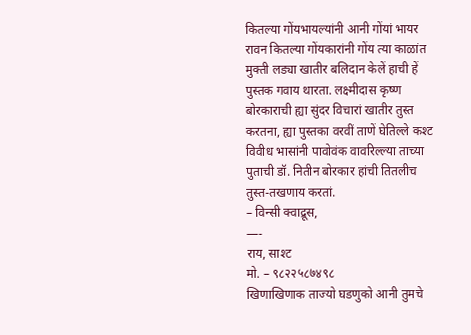कितल्या गोंयभायल्यांनी आनी गोंयां भायर रावन कितल्या गोंयकारांनी गोंय त्या काळांत मुक्ती लड्या खातीर बलिदान केलें हाची हें पुस्तक गवाय थारता. लक्ष्मीदास कृष्ण बोरकाराची ह्या सुंदर विचारां खातीर तुस्त करतना, ह्या पुस्तका वरवीं ताणें घेतिल्ले कश्ट विवीध भासांनी पावोवंक वावरिल्ल्या ताच्या पुताची डॉ. नितीन बोरकार हांची तितलीच तुस्त-तखणाय करतां.
– विन्सी क्वाद्रूस,
—-
राय, साश्ट
मो. – ९८२२५८७४९८
खिणाखिणाक ताज्यो घडणुको आनी तुमचे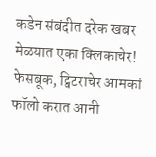कडेन संबंदीत दरेक खबर मेळयात एका क्लिकाचेर! फेसबूक, ट्विटराचेर आमकां फॉलो करात आनी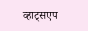व्हाट्सएप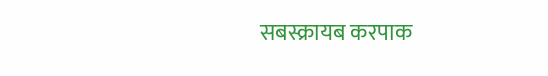सबस्क्रायब करपाक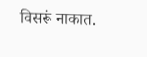विसरूं नाकात.